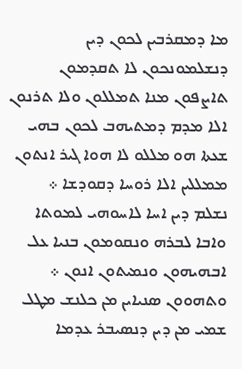ܡܐ ܕܡܩܪܒܝܢ ܠܟܘܢ ܕܝܢ ܕܢܫܠܡܘܢܟܘܢ ܠܐ ܬܩܕܡܘܢ ܬܐܨܦܘܢ ܡܢܐ ܬܡܠܠܘܢ ܘܠܐ ܬܪܢܘܢ ܐܠܐ ܡܕܡ ܕܡܬܝܗܒ ܠܟܘܢ ܒܗܝ ܫܥܬܐ ܗܘ ܡܠܠܘ ܠܐ ܗܘܐ ܓܝܪ ܐܢܬܘܢ ܡܡܠܠܝܢ ܐܠܐ ܪܘܚܐ ܕܩܘܕܫܐ ܀
ܢܫܠܡ ܕܝܢ ܐܚܐ ܠܐܚܘܗܝ ܠܡܘܬܐ ܘܐܒܐ ܠܒܪܗ ܘܢܩܘܡܘܢ ܒܢܝܐ ܥܠ ܐܒܗܝܗܘܢ ܘܢܡܝܬܘܢ ܐܢܘܢ ܀
ܘܬܗܘܘܢ ܤܢܝܐܝܢ ܡܢ ܟܠܢܫ ܡܛܠ ܫܡܝ ܡܢ ܕܝܢ ܕܢܤܝܒܪ ܥܕܡܐ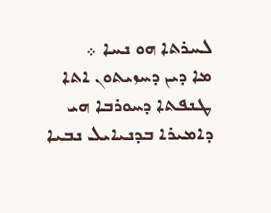ܠܚܪܬܐ ܗܘ ܢܚܐ ܀
ܡܐ ܕܝܢ ܕܚܙܝܬܘܢ ܐܬܐ ܛܢܦܬܐ ܕܚܘܪܒܐ ܗܝ ܕܐܡܝܪܐ ܒܕܢܝܐܝܠ ܢܒܝܐ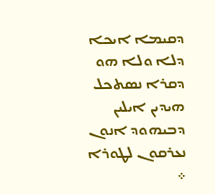ܕܩܝܡܐ ܐܝܟܐ ܕܠܐ ܘܠܐ ܗܘ ܕܩܪܐ ܢܤܬܟܠ ܗܝܕܝܢ ܐܝܠܝܢ ܕܒܝܗܘܕ ܐܢܘܢ ܢܥܪܩܘܢ ܠܛܘܪܐ ܀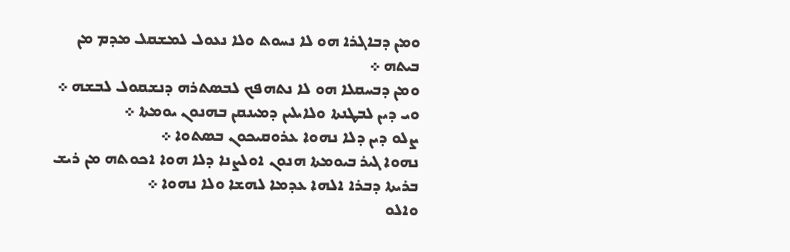ܘܡܢ ܕܒܐܓܪܐ ܗܘ ܠܐ ܢܚܘܬ ܘܠܐ ܢܥܘܠ ܠܡܫܩܠ ܡܕܡ ܡܢ ܒܝܬܗ ܀
ܘܡܢ ܕܒܚܩܠܐ ܗܘ ܠܐ ܢܬܗܦܟ ܠܒܤܬܪܗ ܕܢܫܩܘܠ ܠܒܫܗ ܀
ܘܝ ܕܝܢ ܠܒܛܢܬܐ ܘܠܐܝܠܝܢ ܕܡܝܢܩܢ ܒܗܢܘܢ ܝܘܡܬܐ ܀
ܨܠܘ ܕܝܢ ܕܠܐ ܢܗܘܐ ܥܪܘܩܝܟܘܢ ܒܤܬܘܐ ܀
ܢܗܘܐ ܓܝܪ ܒܝܘܡܬܐ ܗܢܘܢ ܐܘܠܨܢܐ ܕܠܐ ܗܘܐ ܐܟܘܬܗ ܡܢ ܪܝܫ ܒܪܝܬܐ ܕܒܪܐ ܐܠܗܐ ܥܕܡܐ ܠܗܫܐ ܘܠܐ ܢܗܘܐ ܀
ܘܐܠܘ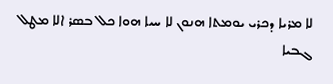ܠܐ ܡܪܝܐ ܕܟܪܝ ܝܘܡܬܐ ܗܢܘܢ ܠܐ ܚܝܐ ܗܘܐ ܟܠ ܒܤܪ ܐܠܐ ܡܛܠ ܓܒܝܐ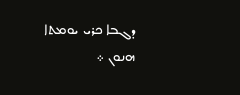ܕܓܒܐ ܟܪܝ ܝܘܡܬܐ ܗܢܘܢ ܀